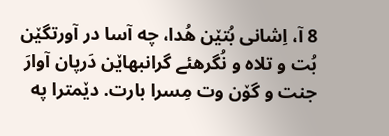8 آ، اِشانی بُتێن هُدا، چه آسا در آورتگێن بُت و تلاه و نُگرهئے گرانبهاێن دَرپان آوارَ جنت و گۆن وت مِسرا بارت. دێمترا په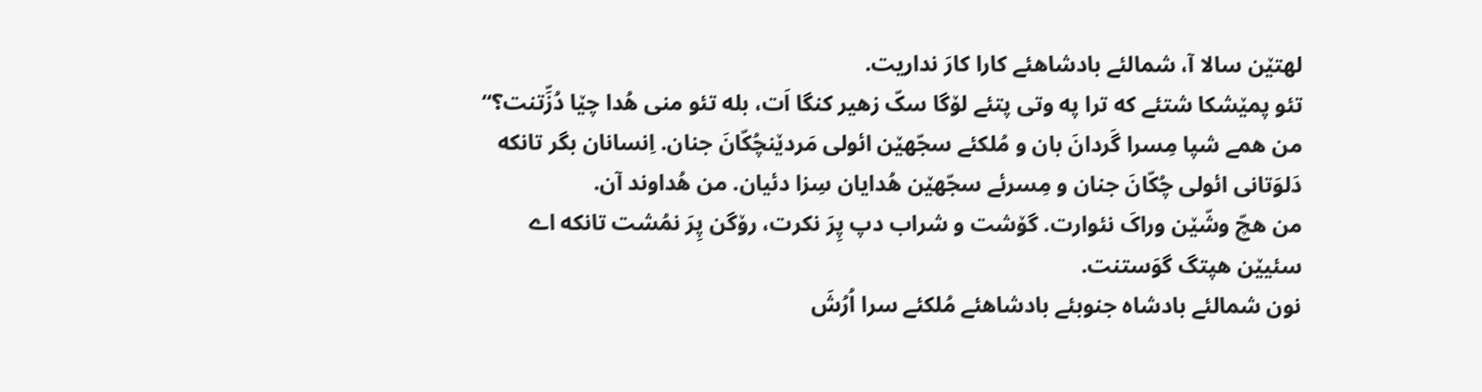لهتێن سالا آ، شمالئے بادشاهئے کارا کارَ نداریت.
تئو پمێشکا شتئے که ترا په وتی پتئے لۆگا سکّ زهیر کنگا اَت، بله تئو منی هُدا چێا دُزِّتنت؟“
من همے شپا مِسرا گَردانَ بان و مُلکئے سجّهێن ائولی مَردێنچُکّانَ جنان. اِنسانان بگر تانکه دَلوَتانی ائولی چُکّانَ جنان و مِسرئے سجّهێن هُدایان سِزا دئیان. من هُداوند آن.
من هچّ وشّێن وراکَ نئوارت. گۆشت و شراب دپ پِرَ نکرت، رۆگن پِرَ نمُشت تانکه اے سئیێن هپتگ گوَستنت.
نون شمالئے بادشاه جنوبئے بادشاهئے مُلکئے سرا اُرُشَ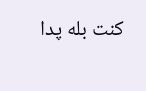کنت بله پدا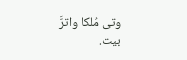وتی مُلکا واترَّ بیت.